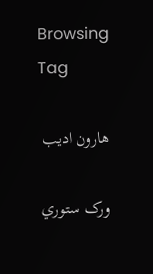Browsing Tag

هارون ادیب

ورک ستوري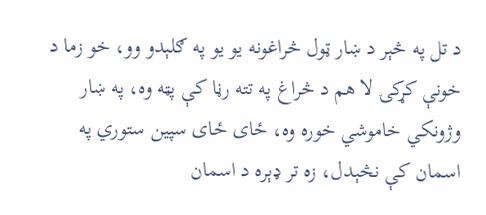د تل په څېر د ښار ټول څراغونه یو یو په ګلېدو وو، خو زما د خونې کړکۍ لا هم د څراغ په تته رڼا کې پټه وه، په ښار وژونکي خاموشي خوره وه، ځای ځای سپین ستوري په اسمان کې نڅېدل، زه تر ډېره د اسمان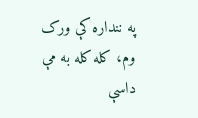په ننداره کې ورک وم، کله کله به مې داسې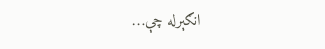انګېرله چې…